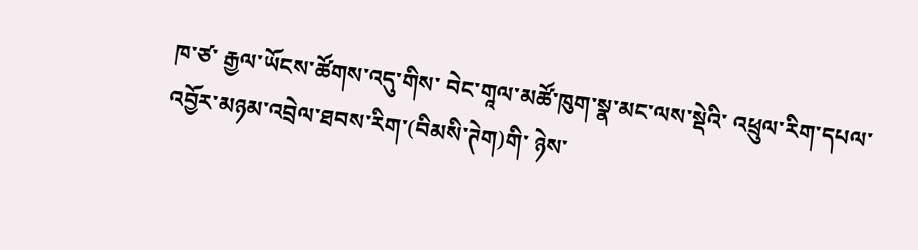ཁ་ཙ་ རྒྱལ་ཡོངས་ཚོགས་འདུ་གིས་ བེང་གཱལ་མཚོ་ཁུག་སྣ་མང་ལས་སྡེའི་ འཕྲུལ་རིག་དཔལ་འབྱོར་མཉམ་འབྲེལ་ཐབས་རིག་(བིམསི་ཊེག)གི་ ཉེས་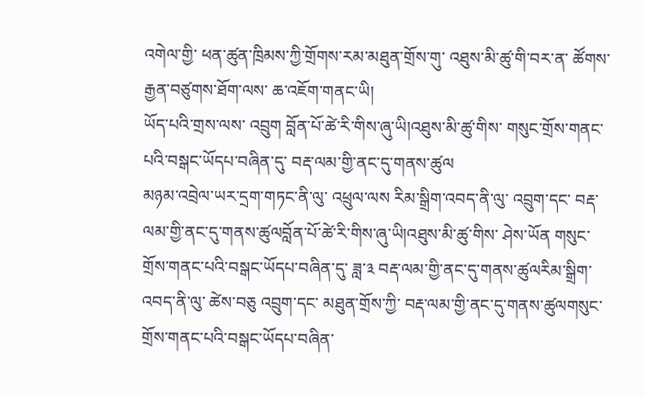འགེལ་གྱི་ ཕན་ཚུན་ཁྲིམས་ཀྱི་གྲོགས་རམ་མཐུན་གྲོས་གུ་ འཐུས་མི་ཚུ་གི་བར་ན་ ཚོགས་རྒྱན་བཙུགས་ཐོག་ལས་ ཆ་འཇོག་གནང་ཡི།
ཡོད་པའི་གྲས་ལས་ འབྲུག བློན་པོ་ཚེ་རི་གིས་ཞུ་ཡི།འཐུས་མི་ཚུ་གིས་ གསུང་གྲོས་གནང་པའི་བསྒང་ཡོདཔ་བཞིན་དུ་ བརྡ་ལམ་གྱི་ནང་དུ་གནས་ཚུལ
མཉམ་འབྲེལ་ཡར་དྲག་གཏང་ནི་ལུ་ འཕྲུལ་ལས རིམ་སྒྲིག་འབད་ནི་ལུ་ འབྲུག་དང་ བརྡ་ལམ་གྱི་ནང་དུ་གནས་ཚུལབློན་པོ་ཚེ་རི་གིས་ཞུ་ཡི།འཐུས་མི་ཚུ་གིས་ ཤེས་ཡོན གསུང་གྲོས་གནང་པའི་བསྒང་ཡོདཔ་བཞིན་དུ་ ཟླ་༣ བརྡ་ལམ་གྱི་ནང་དུ་གནས་ཚུལརིམ་སྒྲིག་འབད་ནི་ལུ་ ཚེས་བཅུ འབྲུག་དང་ མཐུན་གྲོས་ཀྱི་ བརྡ་ལམ་གྱི་ནང་དུ་གནས་ཚུལགསུང་གྲོས་གནང་པའི་བསྒང་ཡོདཔ་བཞིན་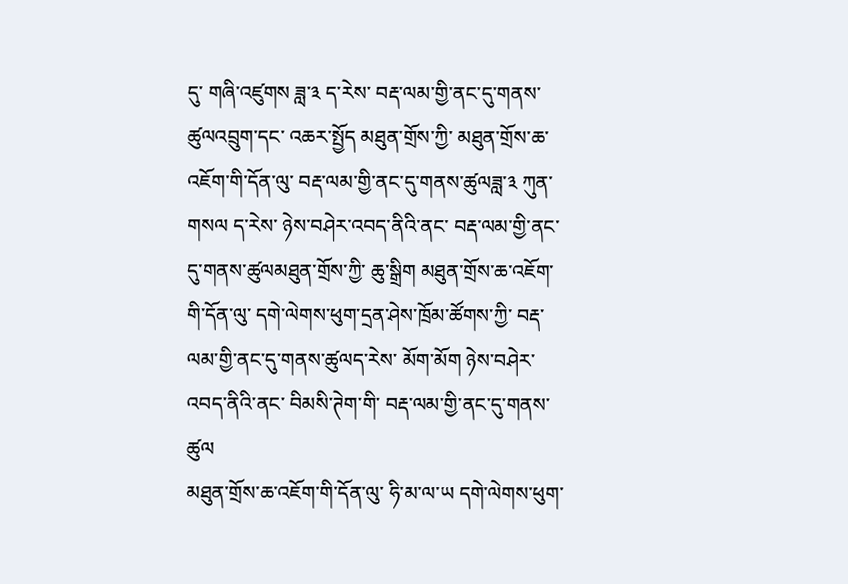དུ་ གཞི་འཛུགས ཟླ་༣ ད་རེས་ བརྡ་ལམ་གྱི་ནང་དུ་གནས་ཚུལའབྲུག་དང་ འཆར་སྤྱོད མཐུན་གྲོས་ཀྱི་ མཐུན་གྲོས་ཆ་འཇོག་གི་དོན་ལུ་ བརྡ་ལམ་གྱི་ནང་དུ་གནས་ཚུལཟླ་༣ ཀུན་གསལ ད་རེས་ ཉེས་བཤེར་འབད་ནིའི་ནང་ བརྡ་ལམ་གྱི་ནང་དུ་གནས་ཚུལམཐུན་གྲོས་ཀྱི་ ཆུ་སྒྲིག མཐུན་གྲོས་ཆ་འཇོག་གི་དོན་ལུ་ དགེ་ལེགས་ཕུག་དྲན་ཤེས་ཁྲོམ་ཚོགས་ཀྱི་ བརྡ་ལམ་གྱི་ནང་དུ་གནས་ཚུལད་རེས་ མོག་མོག ཉེས་བཤེར་འབད་ནིའི་ནང་ བིམསི་ཊེག་གི་ བརྡ་ལམ་གྱི་ནང་དུ་གནས་ཚུལ
མཐུན་གྲོས་ཆ་འཇོག་གི་དོན་ལུ་ ཧི་མ་ལ་ཡ དགེ་ལེགས་ཕུག་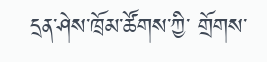དྲན་ཤེས་ཁྲོམ་ཚོགས་ཀྱི་ གྲོགས་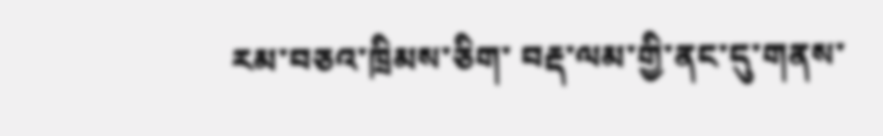རམ་བཅའ་ཁྲིམས་ཅིག་ བརྡ་ལམ་གྱི་ནང་དུ་གནས་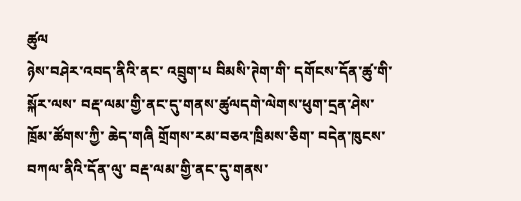ཚུལ
ཉེས་བཤེར་འབད་ནིའི་ནང་ འབྲུག་པ བིམསི་ཊེག་གི་ དགོངས་དོན་ཚུ་གི་སྐོར་ལས་ བརྡ་ལམ་གྱི་ནང་དུ་གནས་ཚུལདགེ་ལེགས་ཕུག་དྲན་ཤེས་ཁྲོམ་ཚོགས་ཀྱི་ ཆེད་གཞི གྲོགས་རམ་བཅའ་ཁྲིམས་ཅིག་ བདེན་ཁུངས་བཀལ་ནིའི་དོན་ལུ་ བརྡ་ལམ་གྱི་ནང་དུ་གནས་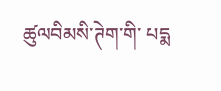ཚུལབིམསི་ཊེག་གི་ པདྨ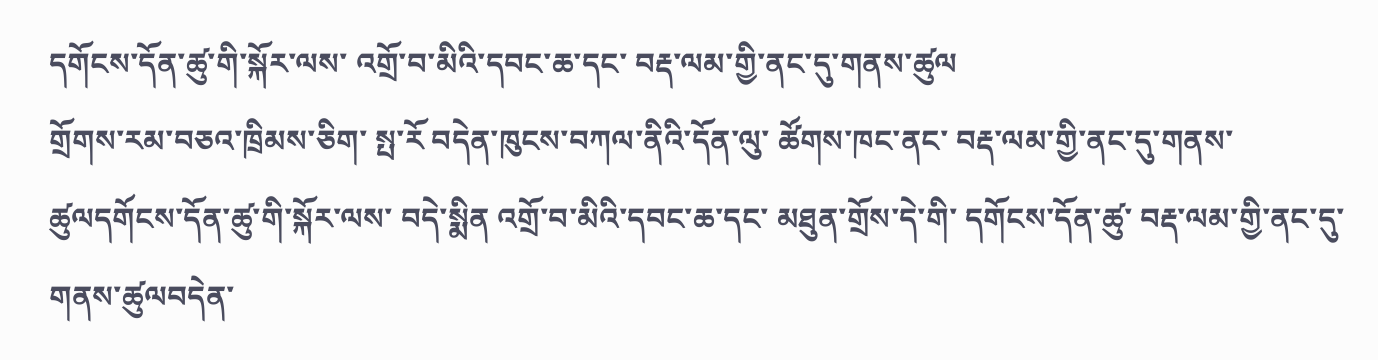དགོངས་དོན་ཚུ་གི་སྐོར་ལས་ འགྲོ་བ་མིའི་དབང་ཆ་དང་ བརྡ་ལམ་གྱི་ནང་དུ་གནས་ཚུལ
གྲོགས་རམ་བཅའ་ཁྲིམས་ཅིག་ སྤ་རོ བདེན་ཁུངས་བཀལ་ནིའི་དོན་ལུ་ ཚོགས་ཁང་ནང་ བརྡ་ལམ་གྱི་ནང་དུ་གནས་ཚུལདགོངས་དོན་ཚུ་གི་སྐོར་ལས་ བདེ་སྨིན འགྲོ་བ་མིའི་དབང་ཆ་དང་ མཐུན་གྲོས་དེ་གི་ དགོངས་དོན་ཚུ་ བརྡ་ལམ་གྱི་ནང་དུ་གནས་ཚུལབདེན་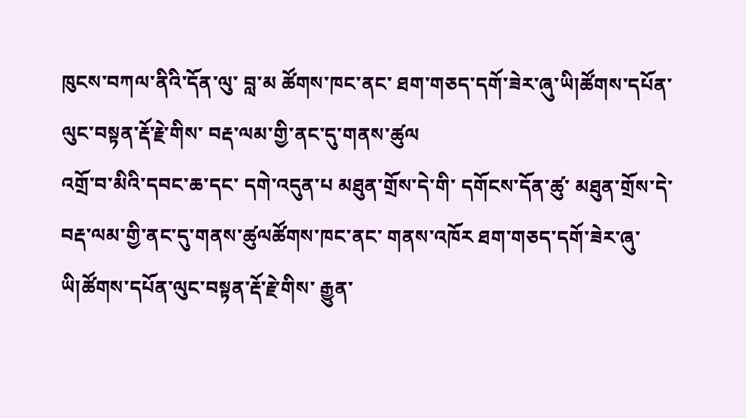ཁུངས་བཀལ་ནིའི་དོན་ལུ་ བླ་མ ཚོགས་ཁང་ནང་ ཐག་གཅད་དགོ་ཟེར་ཞུ་ཡི།ཚོགས་དཔོན་ལུང་བསྟན་རྡོ་རྗེ་གིས་ བརྡ་ལམ་གྱི་ནང་དུ་གནས་ཚུལ
འགྲོ་བ་མིའི་དབང་ཆ་དང་ དགེ་འདུན་པ མཐུན་གྲོས་དེ་གི་ དགོངས་དོན་ཚུ་ མཐུན་གྲོས་དེ་ བརྡ་ལམ་གྱི་ནང་དུ་གནས་ཚུལཚོགས་ཁང་ནང་ གནས་འཁོར ཐག་གཅད་དགོ་ཟེར་ཞུ་ཡི།ཚོགས་དཔོན་ལུང་བསྟན་རྡོ་རྗེ་གིས་ རྒྱུན་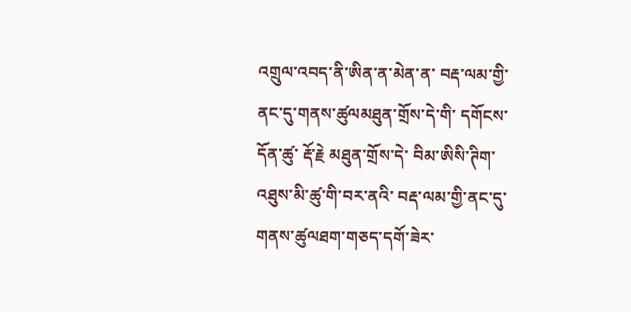འགྲུལ་འབད་ནི་ཨིན་ན་མེན་ན་ བརྡ་ལམ་གྱི་ནང་དུ་གནས་ཚུལམཐུན་གྲོས་དེ་གི་ དགོངས་དོན་ཚུ་ རྡོ་རྗེ མཐུན་གྲོས་དེ་ བིམ་ཨིསི་ཊིག་འཐུས་མི་ཚུ་གི་བར་ནའི་ བརྡ་ལམ་གྱི་ནང་དུ་གནས་ཚུལཐག་གཅད་དགོ་ཟེར་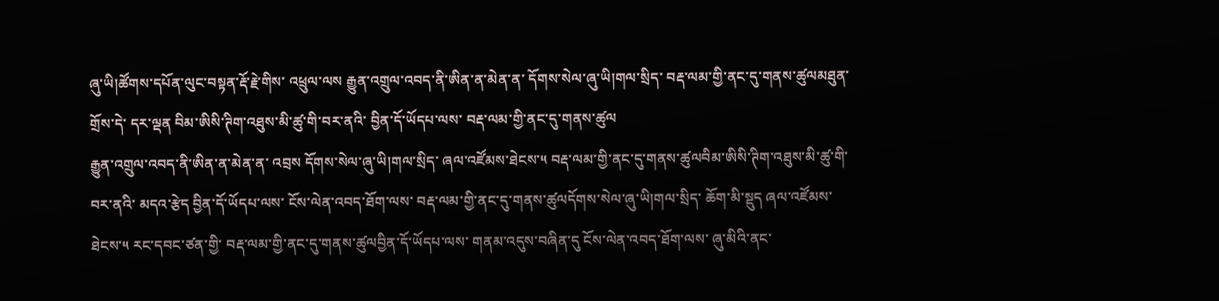ཞུ་ཡི།ཚོགས་དཔོན་ལུང་བསྟན་རྡོ་རྗེ་གིས་ འཕྲུལ་ལས རྒྱུན་འགྲུལ་འབད་ནི་ཨིན་ན་མེན་ན་ དོགས་སེལ་ཞུ་ཡི།གལ་སྲིད་ བརྡ་ལམ་གྱི་ནང་དུ་གནས་ཚུལམཐུན་གྲོས་དེ་ དར་ལྡན བིམ་ཨིསི་ཊིག་འཐུས་མི་ཚུ་གི་བར་ནའི་ བྱིན་དོ་ཡོདཔ་ལས་ བརྡ་ལམ་གྱི་ནང་དུ་གནས་ཚུལ
རྒྱུན་འགྲུལ་འབད་ནི་ཨིན་ན་མེན་ན་ འབྲས དོགས་སེལ་ཞུ་ཡི།གལ་སྲིད་ ཞལ་འཛོམས་ཐེངས་༥ བརྡ་ལམ་གྱི་ནང་དུ་གནས་ཚུལབིམ་ཨིསི་ཊིག་འཐུས་མི་ཚུ་གི་བར་ནའི་ མདའ་རྩེད བྱིན་དོ་ཡོདཔ་ལས་ ངོས་ལེན་འབད་ཐོག་ལས་ བརྡ་ལམ་གྱི་ནང་དུ་གནས་ཚུལདོགས་སེལ་ཞུ་ཡི།གལ་སྲིད་ ཆོག་མི་སྡུད ཞལ་འཛོམས་ཐེངས་༥ རང་དབང་ཙན་གྱི་ བརྡ་ལམ་གྱི་ནང་དུ་གནས་ཚུལབྱིན་དོ་ཡོདཔ་ལས་ གནམ་འདུས་བཞིན་དུ ངོས་ལེན་འབད་ཐོག་ལས་ ཞུ་མིའི་ནང་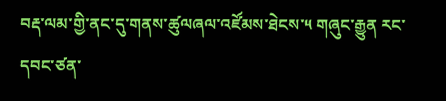བརྡ་ལམ་གྱི་ནང་དུ་གནས་ཚུལཞལ་འཛོམས་ཐེངས་༥ གཞུང་རྒྱུན རང་དབང་ཙན་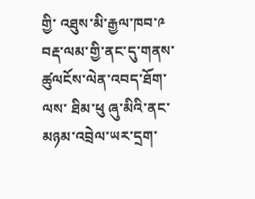གྱི་ འཐུས་མི་རྒྱལ་ཁབ་༩ བརྡ་ལམ་གྱི་ནང་དུ་གནས་ཚུལངོས་ལེན་འབད་ཐོག་ལས་ ཐིམ་ཕུ ཞུ་མིའི་ནང་ མཉམ་འབྲེལ་ཡར་དྲག་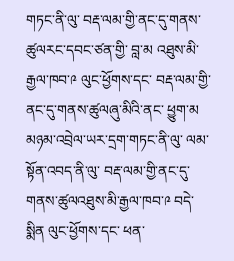གཏང་ནི་ལུ་ བརྡ་ལམ་གྱི་ནང་དུ་གནས་ཚུལརང་དབང་ཙན་གྱི་ བླ་མ འཐུས་མི་རྒྱལ་ཁབ་༩ ལུང་ཕྱོགས་དང་ བརྡ་ལམ་གྱི་ནང་དུ་གནས་ཚུལཞུ་མིའི་ནང་ ཕྱུག་མ མཉམ་འབྲེལ་ཡར་དྲག་གཏང་ནི་ལུ་ ལམ་སྟོན་འབད་ནི་ལུ་ བརྡ་ལམ་གྱི་ནང་དུ་གནས་ཚུལའཐུས་མི་རྒྱལ་ཁབ་༩ བདེ་སྨིན ལུང་ཕྱོགས་དང་ ཕན་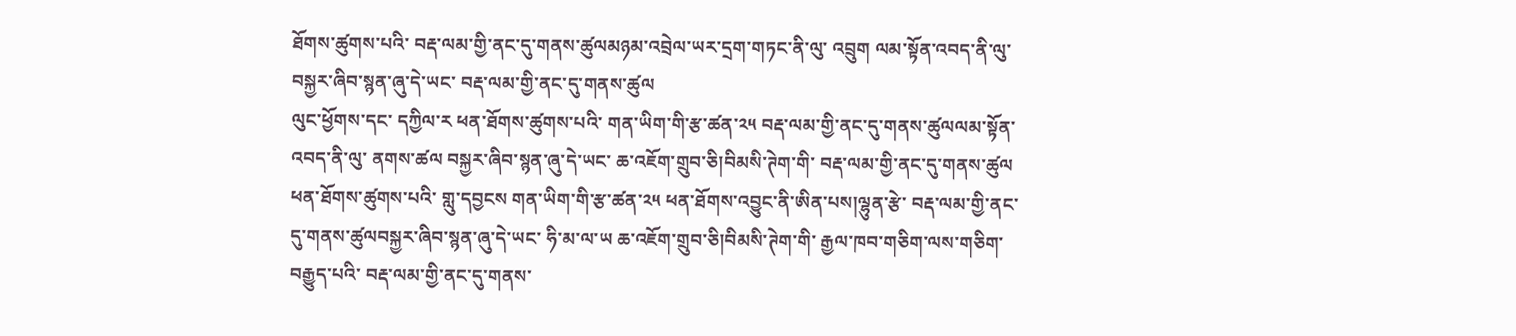ཐོགས་ཚུགས་པའི་ བརྡ་ལམ་གྱི་ནང་དུ་གནས་ཚུལམཉམ་འབྲེལ་ཡར་དྲག་གཏང་ནི་ལུ་ འབྲུག ལམ་སྟོན་འབད་ནི་ལུ་ བསྐྱར་ཞིབ་སྙན་ཞུ་དེ་ཡང་ བརྡ་ལམ་གྱི་ནང་དུ་གནས་ཚུལ
ལུང་ཕྱོགས་དང་ དཀྱིལ་ར ཕན་ཐོགས་ཚུགས་པའི་ གན་ཡིག་གི་རྩ་ཚན་༢༥ བརྡ་ལམ་གྱི་ནང་དུ་གནས་ཚུལལམ་སྟོན་འབད་ནི་ལུ་ ནགས་ཚལ བསྐྱར་ཞིབ་སྙན་ཞུ་དེ་ཡང་ ཆ་འཇོག་གྲུབ་ཅི།བིམསི་ཊེག་གི་ བརྡ་ལམ་གྱི་ནང་དུ་གནས་ཚུལ
ཕན་ཐོགས་ཚུགས་པའི་ གླུ་དབྱངས གན་ཡིག་གི་རྩ་ཚན་༢༥ ཕན་ཐོགས་འབྱུང་ནི་ཨིན་པས།ལྷུན་རྩེ་ བརྡ་ལམ་གྱི་ནང་དུ་གནས་ཚུལབསྐྱར་ཞིབ་སྙན་ཞུ་དེ་ཡང་ ཧི་མ་ལ་ཡ ཆ་འཇོག་གྲུབ་ཅི།བིམསི་ཊེག་གི་ རྒྱལ་ཁབ་གཅིག་ལས་གཅིག་བརྒྱུད་པའི་ བརྡ་ལམ་གྱི་ནང་དུ་གནས་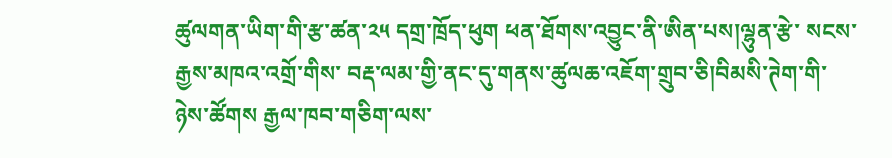ཚུལགན་ཡིག་གི་རྩ་ཚན་༢༥ དགྲ་ཁྲོད་ཕུག ཕན་ཐོགས་འབྱུང་ནི་ཨིན་པས།ལྷུན་རྩེ་ སངས་རྒྱས་མཁའ་འགྲོ་གིས་ བརྡ་ལམ་གྱི་ནང་དུ་གནས་ཚུལཆ་འཇོག་གྲུབ་ཅི།བིམསི་ཊེག་གི་ ཉེས་ཚོགས རྒྱལ་ཁབ་གཅིག་ལས་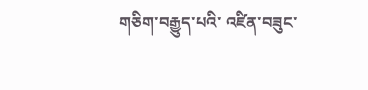གཅིག་བརྒྱུད་པའི་ འཛིན་བཟུང་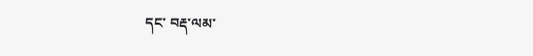དང་ བརྡ་ལམ་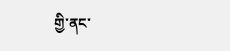གྱི་ནང་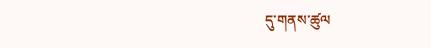དུ་གནས་ཚུལ